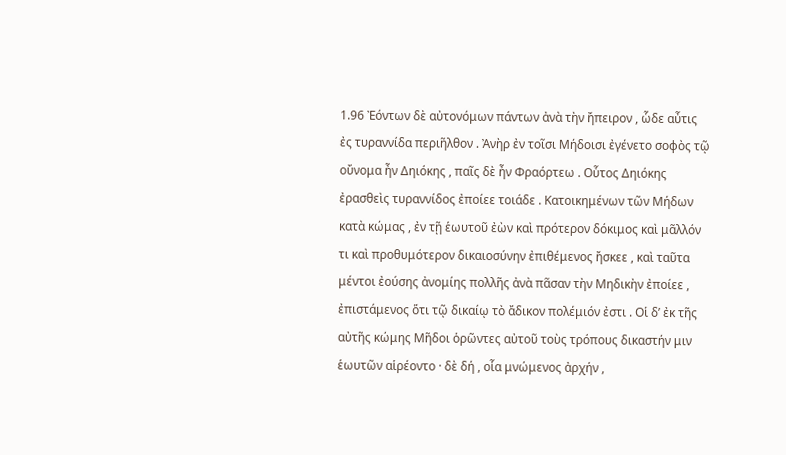1.96 Ἐόντων δὲ αὐτονόμων πάντων ἀνὰ τὴν ἤπειρον , ὧδε αὖτις ἐς τυραννίδα περιῆλθον . Ἀνὴρ ἐν τοῖσι Μήδοισι ἐγένετο σοφὸς τῷ οὔνομα ἦν Δηιόκης , παῖς δὲ ἦν Φραόρτεω . Οὗτος Δηιόκης ἐρασθεὶς τυραννίδος ἐποίεε τοιάδε . Κατοικημένων τῶν Μήδων κατὰ κώμας , ἐν τῇ ἑωυτοῦ ἐὼν καὶ πρότερον δόκιμος καὶ μᾶλλόν τι καὶ προθυμότερον δικαιοσύνην ἐπιθέμενος ἤσκεε , καὶ ταῦτα μέντοι ἐούσης ἀνομίης πολλῆς ἀνὰ πᾶσαν τὴν Μηδικὴν ἐποίεε , ἐπιστάμενος ὅτι τῷ δικαίῳ τὸ ἄδικον πολέμιόν ἐστι . Οἱ δ’ ἐκ τῆς αὐτῆς κώμης Μῆδοι ὁρῶντες αὐτοῦ τοὺς τρόπους δικαστήν μιν ἑωυτῶν αἱρέοντο · δὲ δή , οἷα μνώμενος ἀρχήν ,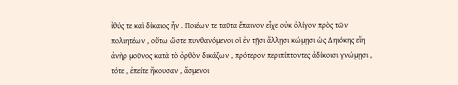ἰθύς τε καὶ δίκαιος ἦν . Ποιέων τε ταῦτα ἔπαινον εἶχε οὐκ ὀλίγον πρὸς τῶν πολιητέων , οὕτω ὥστε πυνθανόμενοι οἱ ἐν τῇσι ἄλλῃσι κώμῃσι ὡς Δηιόκης εἴη ἀνὴρ μοῦνος κατὰ τὸ ὀρθὸν δικάζων , πρότερον περιπίπτοντες ἀδίκοισι γνώμῃσι , τότε , ἐπείτε ἤκουσαν , ἄσμενοι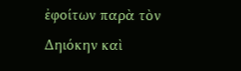ἐφοίτων παρὰ τὸν Δηιόκην καὶ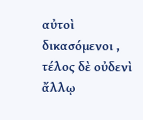αὐτοὶ δικασόμενοι , τέλος δὲ οὐδενὶ ἄλλῳ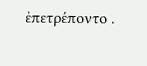ἐπετρέποντο .